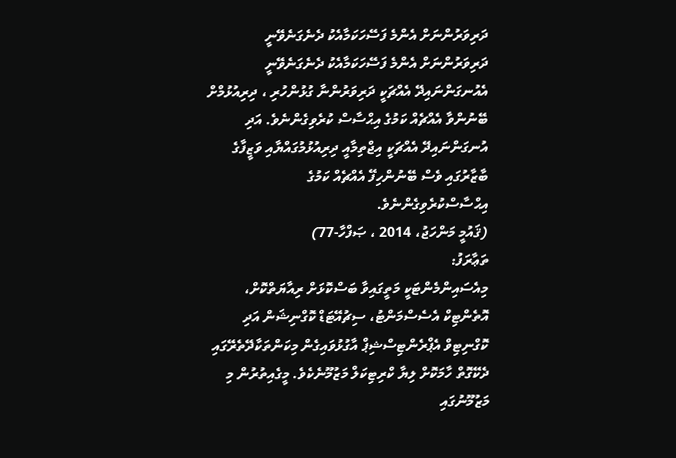ދަރިވަރުންނަށް އެންމެ ފަސޭހަކަމާއެކު ދެނެގަނެވޭނީ
ދަރިވަރުންނަށް އެންމެ ފަސޭހަކަމާއެކު ދެނެގަނެވޭނީ  އެއުނގަންނައިދޭ އެއްޗަކީ ދަރިވަރުންނާ ގުޅުންހުރި ، ދިރިއުޅުމްށް ބޭނުންވާ އެއްޗެއް ކަމުގެ އިޙްސާސް ކުރެވިގެންނެވެ. އަދި އުނގަންނައިދޭ އެއްޗަކީ އިޖްތިމާއީ ދިރިއުޅުމުގައްޔާއި ވަޒީފާގެ ބާޒާރުގައި ވެސް ބޭނުންހިފޭ އެއްޗެއް ކަމުގެ އިޙްސާސްކުރެވިގެންނެވެ.
(ޤައުމީ މަންހަޖު، 2014 ، ޞަފްހާ-77)
ތަޢާރަފު:
މިއެސައިންމެންޓަކީ މަތީގައިވާ ބަސްކޮޅަށް ރިއާޔަތްކޮށް، އޮތެންޓިކް އެސެސްމަންޓު، ސިޗުއޭޓަޑް ކޮގްނިޝަން އަދި ކޮގްނިޓިވް އެޕްރެންޓިސްޝިޕް އާގުޅުވައިގެން މިކަންތަކާދޭތެރޭގައި ދެކޭގޮތް ހާމަކޮށް ލިޔާ ކްރިޓިކަލް މަޒުމޫނެކެވެ. މީގެއިތުރުން މި މަޒުމޫނުގައި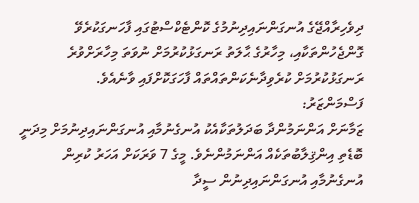ދިވެހިރާއްޖޭގެ އުނގަންނައިދިނުމުގެ ކޮންޓެކްސްޓުގައި ފާހަނގަކުރެވޭ ގޮންޖެހުންތަކާއި، މިހާރުގެ ޙާލަތު ރަނގަޅުކުރުމަށް ނުވަތަ މިހާރަށްވުރެ ރަނގަޅުކުރުމަށް ކުރެވިދާނެކަންތައްތައް ފާހަގަކޮށްފައި ވާނެއެވެ.
ފަސްމަންޒަރު:
ޒަމާނަށް އަންނަމުންދާ ބަދަލުތަކާއެކު އުނގެނުމާއި އުނގަންނައިދިނުމަށް މިދަނީ ބޮޑެތި އިންޤިލާބުތަކެއް އަންނަމުންނެވެ. މީގެ 7 ވަރަކަށް އަހަރު ކުރިން އުނގެނުމާއި އުނގަންނައިދިނުން ސީދާ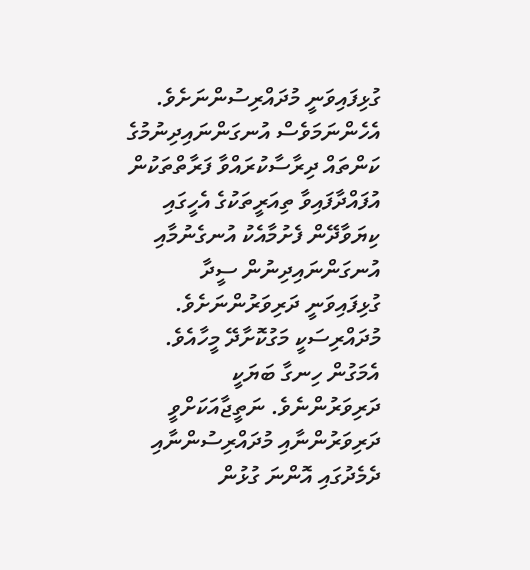ގުޅިފައިވަނީ މުދައްރިސުންނަށެވެ. އެހެންނަމަވެސް އުނގަންނައިދިނުމުގެ ކަންތައް ދިރާސާކުރައްވާ ފަރާތްތަކުން އުފައްދާފައިވާ ތިއަރީތަކުގެ އެހީގައި ކިޔަވާދޭން ފެށުމާއެކު އުނގެނުމާއި އުނގަންނައިދިނުން ސީދާ ގުޅިފައިވަނީ ދަރިވަރުންނަށެވެ. މުދައްރިސަކީ މަގުކޮށާދޭ މީހާއެވެ. އެމަގުން ހިނގާ ބަޔަކީ ދަރިވަރުންނެވެ. ނަތީޖާއަކަށްވީ ދަރިވަރުންނާއި މުދައްރިސުންނާއި ދެމެދުގައި އޮންނަ ގުޅުން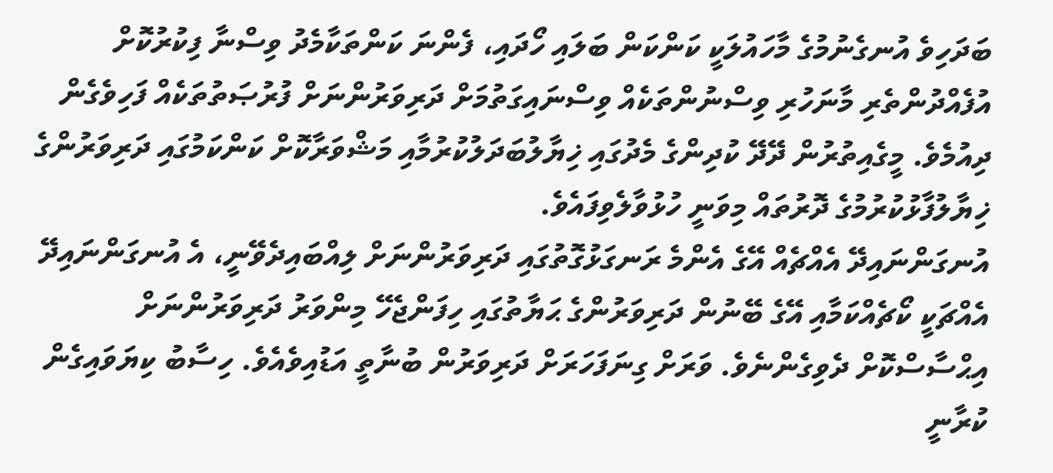ބަދަހިވެ އުނގެނުމުގެ މާހައުލަކީ ކަންކަން ބަލައި ހޯދައި، ފެންނަ ކަންތަކާމެދު ވިސްނާ ފިކުރުކޮށް އުފެއްދުންތެރި މާނަހުރި ވިސްނުންތަކެއް ވިސްނައިގަތުމަށް ދަރިވަރުންނަށް ފުރުޞަތުތަކެއް ފަހިވެގެން ދިއުމެވެ. މީގެއިތުރުން ދޭދޭ ކުދިންގެ މެދުގައި ޚިޔާލުބަދަލުކުރުމާއި މަޝްވަރާކޮށް ކަންކަމުގައި ދަރިވަރުންގެ ޚިޔާލުފާޅުކުރުމުގެ ދޮރުތައް މިވަނީ ހުޅުވާލެވިފައެވެ.
އުނގަންނައިދޭ އެއްޗެއް އޭގެ އެންމެ ރަނގަޅުގޮތުގައި ދަރިވަރުންނަށް ލިއްބައިދެވޭނީ، އެ އުނގަންނައިދޭ އެއްޗަކީ ކޯޗެއްކަމާއި އޭގެ ބޭނުން ދަރިވަރުންގެ ޙަޔާތުގައި ހިފަންޖެހޭ މިންވަރު ދަރިވަރުންނަށް އިޙްސާސްކޮށް ދެވިގެންނެވެ. ވަރަށް ގިނަފަހަރަށް ދަރިވަރުން ބުނާތީ އަޑުއިވެއެވެ. ހިސާބު ކިޔަވައިގެން ކުރާނީ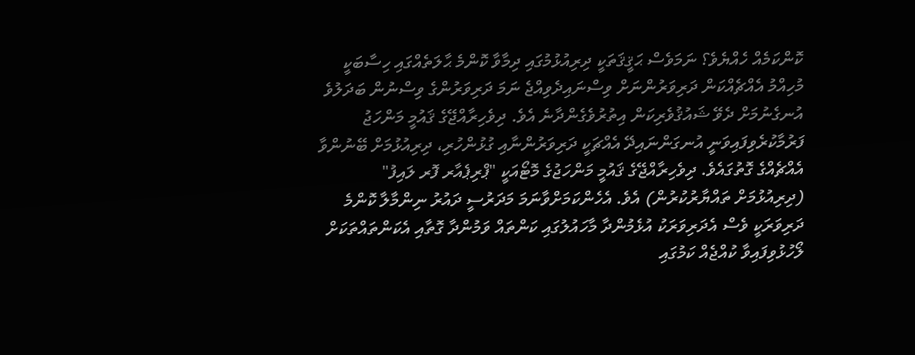ކޮންކަމެއް ހެއްޔެވެ؟ ނަމަވެސް ޙަޤީޤަތަކީ ދިރިއުޅުމުގައި ދިމާވާ ކޮންމެ ޙާލަތެއްގައި ހިސާބަކީ މުހިއްމު އެއްޗެއްކަން ދަރިވަރުންނަށް ވިސްނައިދެވިއްޖެ ނަމަ ދަރިވަރުންގެ ވިސްނުން ބަދަލުވެ އުނގެނުމަށް ދެވޭ ޝައުޤުވެރިކަން އިތުރުވެގެންދާނެ އެވެ. ދިވެހިރާއްޖޭގެ ޤައުމީ މަންހަޖު ފަރުމާކުރެވިފައިވަނީ އުނގަންނައިދޭ އެއްޗަކީ ދަރިވަރުންނާއި ގުޅުންހުރި، ދިރިއުޅުމަށް ބޭނުންވާ އެއްޗެއްގެ ގޮތުގައެވެ. ދިވެހިރާއްޖޭގެ ޤައުމީ މަންހަޖުގެ މޮޓޯއަކީ "ޕްރިޕެއާރ ފޮރ ލައިފު" (ދިރިއުޅުމަށް ތައްޔާރުކުރުން) އެވެ. އެހެންކަމަށްވާނަމަ މަދަރުސީ ދައުރު ނިންމާލާ ކޮންމެ ދަރިވަރަކީ ވެސް އެދަރިވަރަކު އުޅެމުންދާ މާހައުލުގައި ކަންތައް ވަމުންދާ ގޮތާއި އެކަންތައްތަކަށް ލޯހުޅުވިފައިވާ ކުއްޖެއް ކަމުގައި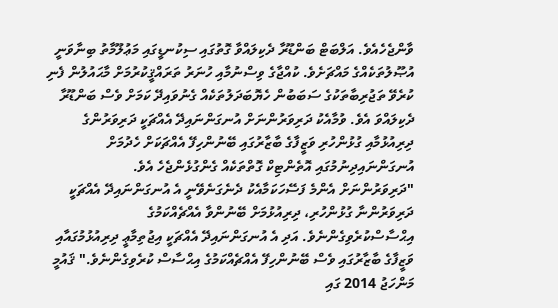ވާންޖެހެއެވެ. އަލްބަޓް ބަންޑޫރާ ދެކިލައްވާ ގޮތުގައި ސިކުނޑީގައި މަޢުލޫމާތު ބިނާވަނީ އުޞޫލުތަކެއްގެ މައްޗަށެވެ. ކުއްޖާގެ ވިސްނުމާއި ހުނަރު ތަރައްޤީކުރުމަށް މާޙައުލުން ފެނި ކުރެވޭ ތަޖުރިބާތަކުގެ ސަބަބުން ހެޔޮބަދަލުތަކެއް ގެނުވައިދޭ ކަމަށް ވެސް ބަންޑޫރާ ދެކިލައްވަ އެވެ. ވުމާއެކު ދަރިވަރުންނަށް އުނގަންނައިދޭ އެއްޗަކީ ދަރިވަރުންގެ ދިރިއުޅުމާއި ގުޅުންހުރި ވަޒީފާގެ ބާޒާރުގައި ބޭނުންހިފޭ އެއްޗަކަށް ހެދުމަށް އުނގަންނައިދިނުމުގައި އޮތެންޓިކް ގޮތްތަކެއް ގެންގުޅެންޖެހެ އެވެ.
"ދަރިވަރުންނަށް އެންމެ ފަސޭހަކަމާއެކު ދެނެގަނެވޭނީ އެ އުނގަންނައިދޭ އެއްޗަކީ ދަރިވަރުންނާ ގުޅުންހުރި، ދިރިއުޅުމަށް ބޭނުންވާ އެއްޗެއްކަމުގެ އިޙްސާސްކުރެވިގެންނެވެ. އަދި އެ އުނގަންނައިދޭ އެއްޗަކީ އިޖުތިމާޢީ ދިރިއުޅުމުގައާއި ވަޒީފާގެ ބާޒާރުގައި ވެސް ބޭނުންހިފޭ އެއްޗެއްކަމުގެ އިޙްސާސް ކުރެވިގެންނެވެ." ޤައުމީ މަންހަޖު 2014 ގައި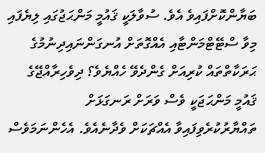ބަޔާންކޮށްފައިވެ އެވެ. ސުވާލަކީ ޤައުމީ މަންޙަޖުގައި ލިޔެފައި މިވާ ސްޓޭޓްމަންޓާއި އެއްގޮތަށް އުނގަންނައިދިނުމުގެ ޙަރަކާތްތައް ކުރިއަށް ގެންދެވޭ ހެއްޔެވެ؟ ދިވެހިރާއްޖޭގެ ޤައުމީ މަންޙަޖަކީ ވެސް ވަރަށް ރަނގަޅަށް ތައްޔާރުކުރެވިފައިވާ އެއްޗަކަށް ވެދާނެއެވެ. އެހެންނަމަވެސް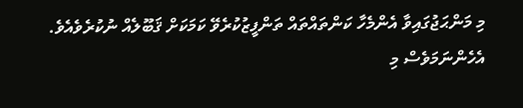މި މަންޙަޖުގައިވާ އެންމެހާ ކަންތައްތައް ތަންފީޒުކުރެވޭ ކަމަކަށް ޤަބޫލެއް ނުކުރެވެއެވެ. އެހެންނަމަވެސް މި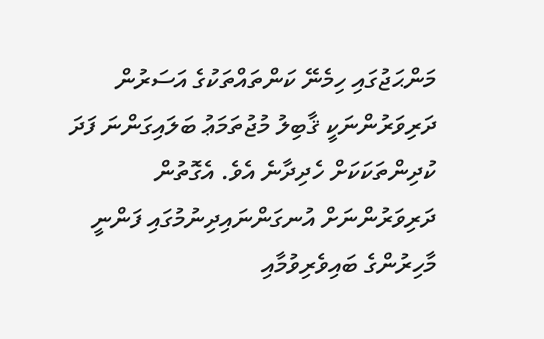މަންޙަޖުގައި ހިމެނޭ ކަންތައްތަކުގެ އަސަރުން ދަރިވަރުންނަކީ ޤާބިލު މުޖުތަމަޢު ބަލައިގަންނަ ފަދަ ކުދިންތަކަކަށް ހެދިދާނެ އެވެ. އެގޮތުން ދަރިވަރުންނަށް އުނގަންނައިދިނުމުގައި ފަންނީ މާހިރުންގެ ބައިވެރިވުމާއި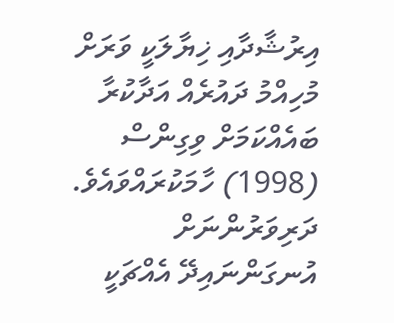އިރުޝާދާއި ޚިޔާލަކީ ވަރަށް މުހިއްމު ދައުރެއް އަދާކުރާ ބައެއްކަމަށް ވިގިންސް (1998) ހާމަކުރައްވައެވެ.
ދަރިވަރުންނަށް އުނގަންނައިދޭ އެއްޗަކީ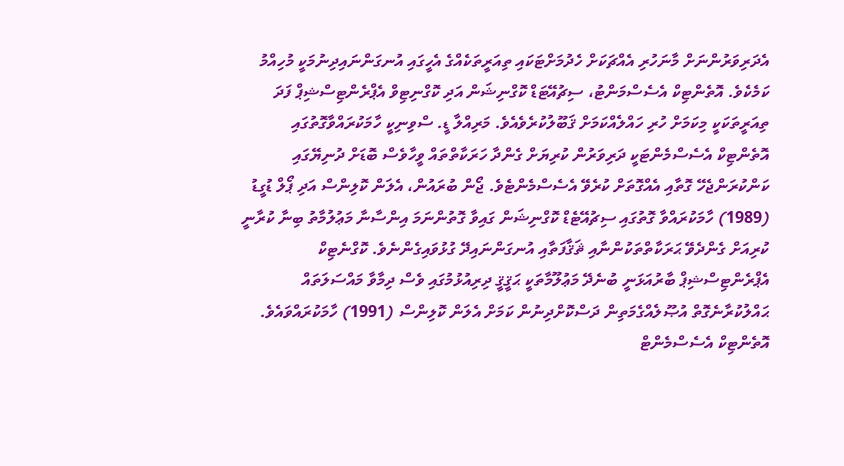އެދަރިވަރުންނަށް މާނަހުރި އެއްޗަކަށް ހެދުމަށްޓަކައި ތިއަރީތަކެއްގެ އެހީގައި އުނގަންނައިދިނުމަކީ މުހިއްމު ކަމެކެވެ. އޮތެންޓިކް އެސެސްމަންޓު، ސިޗުއޭޓަޑް ކޮގްނިޝަން އަދި ކޮގްނިޓިވް އެޕްރެންޓިސްޝިޕް ފަދަ ތިއަރީތަކަކީ މިކަމަށް ހުރި ހައްލެއްކަމަށް ޤަބޫލުކުރެވެއެވެ. މަރިއްލާ ޑީ. ސްވިނިކީ ހާމަކުރައްވާގޮތުގައި އޮތެންޓިކް އެސެސްމެންޓަކީ ދަރިވަރުން ކުރިޔަށް ގެންދާ ހަރަކާތްތައް ވީހާވެސް ބޮޑަށް ދުނިޔޭގައި ކަންކުރަންޖެހޭ ގޮތާއި އެއްގޮތަށް ކުރެވޭ އެސެސްމެންޓެވެ. ޖޯން ބުރައުން، އެލަން ކޮލިންސް އަދި ޕޯލް ޑުގީޑު (1989) ހާމަކުރައްވާ ގޮތުގައި ސިޗުއޭޓެޑް ކޮގްނިޝަން ގައިވާ ގޮތުންނަމަ އިންސާނާ މަޢުލުމާތު ބިނާ ކުރާނީ ކުރިއަށް ގެންދެވޭ ޙަރަކާތްތަކުންނާއި ޘަޤާފަތާއި އުނގަންނައިދޭ ގުޅުވައިގެންނެވެ. ކޮގްނެޓިކް އެޕްރެންޓިސްޝިޕް ބާރުއަޅަނީ ބުނެދޭ މަޢުލޫމާތަކީ ޙަޤީޤީ ދިރިއުޅުމުގައި ވެސް ދިމާވާ މައްސަލަތައް ޙައްލުކުރާނެގޮތް އުޞޫލެއްގެމަތިން ދަސްކޮށްދިނުން ކަމަށް އެލަން ކޮލިންސް (1991) ހާމަކުރައްވައެވެ.
އޮތެންޓިކް އެސެސްމެންޓް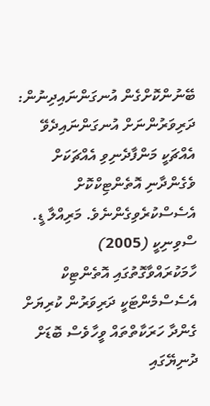ބޭނުންކޮށްގެން އުނގަންނައިދިނުން:
ދަރިވަރުންނަށް އުނގަންނައިދެވޭ އެއްޗަކީ މަންފާދެނިވި އެއްޗަކަށް ވެގެންދާނި އޮތެންޓިކްކޮށް އެސެސްކުރެވިގެންނެވެ. މަރިއްލާ ޑީ. ސްވިނިކީ (2005) ހާމަކުރައްވާގޮތުގައި އޮތެންޓިކް އެސެސްމެންޓަކީ ދަރިވަރުން ކުރިޔަށް ގެންދާ ހަރަކާތްތައް ވީހާވެސް ބޮޑަށް ދުނިޔޭގައި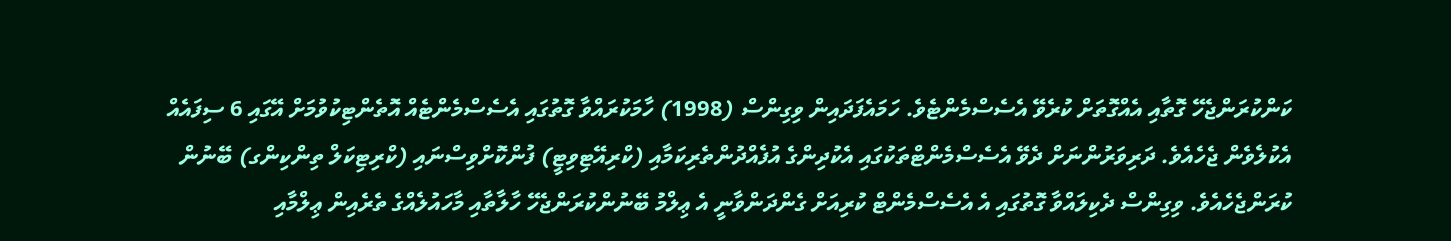ކަންކުރަންޖެހޭ ގޮތާއި އެއްގޮތަށް ކުރެވޭ އެސެސްމެންޓެވެ. ހަމައެފަދައިން ވިގިންސް (1998) ހާމަކުރައްވާ ގޮތުގައި އެސެސްމެންޓެއް އޮތެންޓިކުވުމަށް އޭގައި 6 ސިފައެއް އެކުލެވެން ޖެހެއެވެ. ދަރިވަރުންނަށް ދެވޭ އެސެސްމެންޓްތަކުގައި އެކުދިންގެ އުފެއްދުންތެރިކަމާއި (ކްރިއޭޓިވިޓީ) ފުންކޮށްވިސްނައި (ކްރިޓިކަލް ތިންކިންގ) ބޭނުން ކުރަންޖެހެއެވެ. ވިގިންސް ދެކިލައްވާ ގޮތުގައި އެ އެސެސްމެންޓް ކުރިއަށް ގެންދަންވާނީ އެ ޢިލްމު ބޭނުންކުރަންޖެހޭ ހާލާތާއި މާހައުލެއްގެ ތެރެއިން ޢިލްމާއި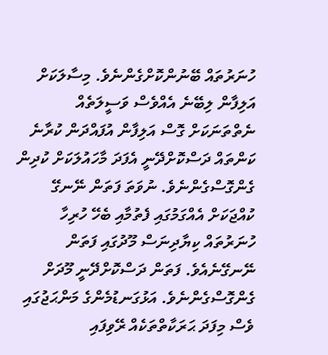ހުނަރުތައް ބޭނުންކޮށްގެންނެވެ. މިސާލަކަށް އަލިފާން ލިބޭނެ އެއްވެސް ވަސީލަތެއް ނެތްތަނަކަށް ގޮސް އަލިފާން އުފައްދަން ކުރާނެ ކަންތައް ދަސްކޮށްދޭނީ އެފަދަ މާހައުލަކަށް ކުދިން ގެންގޮސްގެންނެވެ. ނުވަތަ ފަތަން ނޭނގޭ ކުއްޖަކަށް އެއްގަމުގައި ފެތުމާއި ބެހޭ ހުރިހާ ހުނަރުތައް ކިޔާދިނަސް މޫދުގައި ފަތަން ނޭނގޭނެއެވެ. ފަތަން ދަސްކޮށްދޭނީ މޫދަށް ގެންގޮސްގެންނެވެ. އަޅުގަނޑުމެންގެ މަންޙަޖުގައި ވެސް މިފަދަ ޙަރަކާތްތަކެއް ރޭވިފައި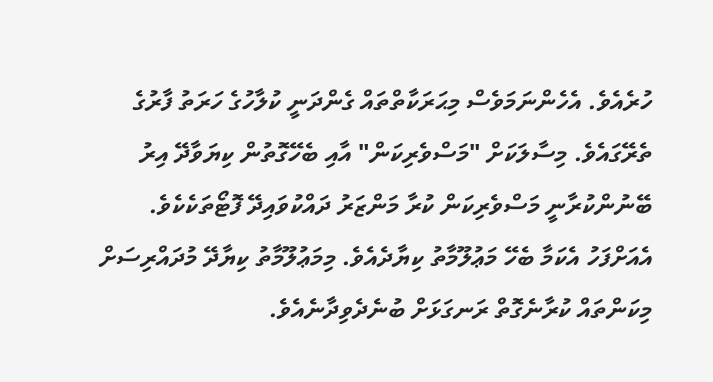ހުރެއެވެ. އެހެންނަމަވެސް މިޙަރަކާތްތައް ގެންދަނީ ކުލާހުގެ ހަރަތު ފާރުގެ ތެރޭގައެވެ. މިސާލަކަށް "މަސްވެރިކަން" އާއި ބެހޭގޮތުން ކިޔަވާދޭ އިރު ބޭނުންކުރާނީ މަސްވެރިކަން ކުރާ މަންޒަރު ދައްކުވައިދޭ ފޮޓޯތަކެކެވެ. އެއަށްފަހު އެކަމާ ބެހޭ މަޢުލޫމާތު ކިޔާދެއެވެ. މިމަޢުލޫމާތު ކިޔާދޭ މުދައްރިސަށް މިކަންތައް ކުރާނެގޮތް ރަނގަޅަށް ބުނެދެވިދާނެއެވެ.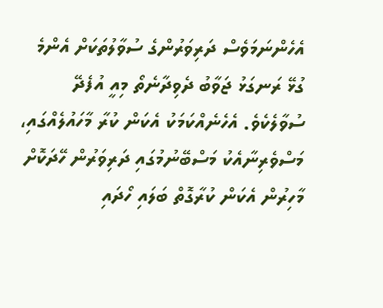އެހެންނަމަވެސް ދަރިވަރުންގެ ސުވާލުތަކަށް އެންމެ ގުޅޭ ރަނގަޅު ޖަވާބު ދެވިދާނެތޯ މިއީ އުފެދޭ ސުވާލެކެވެ. އެހެނެއްކަމަކު އެކަން ކުރާ މާހައުލެއްގައި، މަސްވެރިނާއެކު މަސްބޭނުމުގައި ދަރިވަރުން ހޭދަކޮށް މާހިރުން އެކަން ކުރާގޮތް ބަލައި ހޯދައި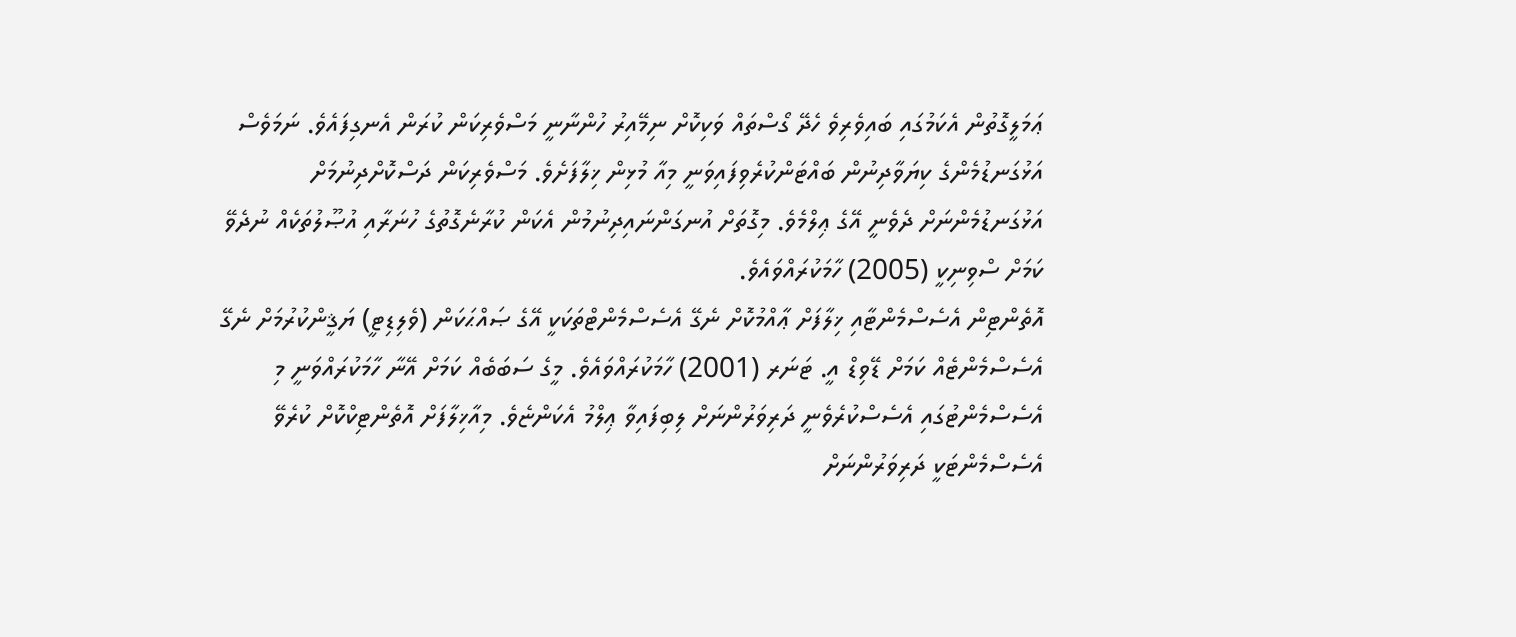ޢަމަލީގޮތުން އެކަމުގައި ބައިވެރިވެ ހެދޭ ގޯސްތައް ވަކިކޮށް ނިމޭއިރު ހުންނާނީ މަސްވެރިކަން ކުރަން އެނގިފައެވެ. ނަމަވެސް އަޅުގަނޑުމެންގެ ކިޔަވާދިނުން ބައްޓަންކުރެވިފައިވަނީ މިއާ މުޅިން ޚިލާފަށެވެ. މަސްވެރިކަން ދަސްކޮށްދިނުމަށް އަޅުގަނޑުމެންނަށް ދެވެނީ އޭގެ ޢިލްމެވެ. މިގޮތަށް އުނގަންނައިދިނުމުން އެކަން ކުރާނެގޮތުގެ ހުނަރާއި އުޞޫލުތަކެއް ނުދެވޭ ކަމަށް ސްވިނިކީ (2005) ހާމަކުރައްވައެވެ.
އޮތެންޓިން އެސެސްމެންޓާއި ޚިލާފަށް ޢާއްމުކޮށް ނެގޭ އެސެސްމެންޓްތަކަކީ އޭގެ ޞައްޙަކަން (ވެލިޑިޓީ) ޔަޤީންކުރުމަށް ނެގޭ އެސެސްމެންޓެއް ކަމަށް ޑޭވިޑް އީ. ޓަނަރ (2001) ހާމަކުރައްވައެވެ. މީގެ ސަބަބެއް ކަމަށް އޭނާ ހާމަކުރައްވަނީ މި އެސެސްމެންޓުގައި އެސެސްކުރެވެނީ ދަރިވަރުންނަށް ލިބިފައިވާ ޢިލްމު އެކަންޏެވެ. މިއާޚިލާފަށް އޮތެންޓިކްކޮށް ކުރެވޭ އެސެސްމެންޓަކީ ދަރިވަރުންނަށް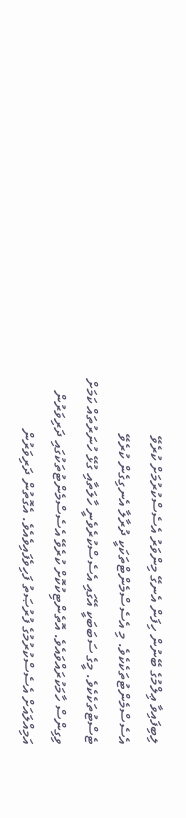ލިބިފައިވާ ޢިލްމުގެ ބޭނުން ހިފަން އެނގޭ މިންވަރު އެސެސްކުރުމަށް ކުރެވޭ އެސެސްމެންޓުތަކެކެވެ. މި އެސެސްމެންޓްތަކަކީ ދުރާލާ އެނގިގެން ކުރެވޭ ޓެސްޓުތަކެކެވެ. މީގެ ސަބަބަކީ އޭގައި އެސެސްކުރެވެނީ ހާލަތާއި ގުޅޭ ހުނަރުތައް ކަމަށް ވިގިންސް ހާމަކުރައްވައެވެ. އޮތެންޓިކުކޮށް ކުރެވޭ އެސެސްމެންޓުތަކުގައި ދަރިވަރުން އަމިއްލައަށް އެސެސްކުރުމުގެ ފުރުޞަތު ފަހިވެފައިވެއެވެ. އެގޮތުން ދަރިވަރުން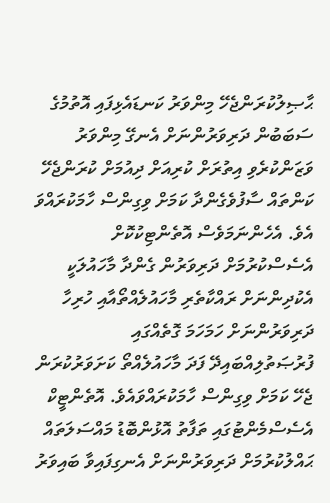ޙާޞިލުކުރަންޖެހޭ މިންވަރު ކަނޑައެޅިފައި އޮތުމުގެ ސަބަބުން ދަރިވަރުންނަށް އެނގޭ މިންވަރު ވަޒަންކުރެވި އިތުރަށް ކުރިއަށް ދިއުމަށް ކުރަންޖެހޭ ކަންތައް ސާފުވެގެންދާ ކަމަށް ވިގިންސް ހާމަކުރައްވަ އެވެ. އެހެންނަމަވެސް އޮތެންޓިކުކޮށް އެސެސްކުރުމަށް ދަރިވަރުން ގެންދާ މާހައުލަކީ އެކުދިންނަށް ރައްކާތެރި މާހައުލެއްތޯއާއި ހުރިހާ ދަރިވަރުންނަށް ހަމަހަމަ ގޮތެއްގައި ފުރުޞަތުލިއްބައިދޭ ފަދަ މާހައުލެއްތޯ ކަށަވަރުކުރަން ޖެހޭ ކަމަށް ވިގިންސް ހާމަކުރައްވައެވެ. އޮތެންޓީކް އެސެސްމެންޓުގައި ތަފާތު އޮޅުންބޮޑު މައްސަލަތައް ޙައްލުކުރުމަށް ދަރިވަރުންނަށް އެނގިފައިވާ ބައިވަރު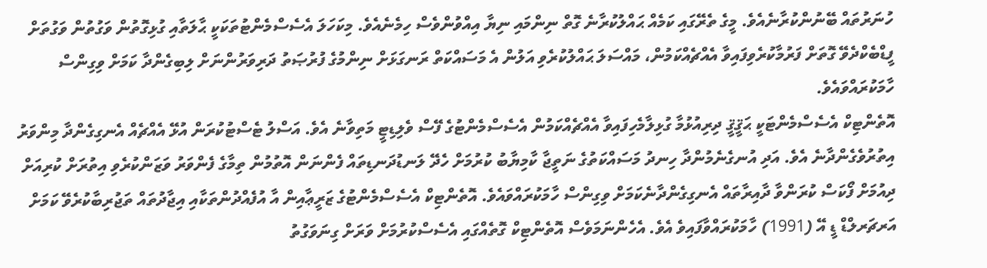ހުނަރުތައް ބޭނުންކުރާނެއެވެ. މީގެ ތެރޭގައި ކަމެއް ޙައްލުކުރާނެ ގޮތް ނިންމައި ނިޔާ އިއްވުންވެސް ހިމެނެއެވެ. މިކަހަލަ އެސެސްމެންޓުތަކަކީ ޙާލަތާއި ގުޅިގޮތުން ވަގުތުން ވަގުތަށް ފީޑްބެކްދެވޭ ގޮތަށް ފަރުމާކުރެވިފައިވާ އެއްޗެއްކަމުން، މައްސަލަ ޙައްލުކުރެވި އަލުން އެ މަސައްކަތް ރަނގަޅަށް ނިންމުގެ ފުރުޞަތު ދަރިވަރުންނަށް ލިބިގެންދާ ކަމަށް ވިގިންސް ހާމަކުރައްވައެވެ.
އޮތެންޓިކް އެސެސްމެންޓަކީ ޙަޤީޤީ ދިރިއުޅުމާ ގުޅިލާމެހިފައިވާ އެއްޗެއްކަމުން އެސެސްމެންޓުގެ ފޭސް ވެލިޑިޓީ މަތިވާނެ އެވެ. އަސްލު ޓެސްޓުކުރަން އުޅޭ އެއްޗެއް އެނގިގެންދާ މިންވަރު އިތުރުވެގެންދާނެ އެވެ. އަދި އުނގެނެމުންދާ ހިނދު މަސައްކަތުގެ ނަތީޖާ ކާމިޔާބު ކުރުމަށް ހެދޭ ލަނޑުދަނޑިތައް ފެންނަން އޮތުމުން ތިމާގެ ފެންވަރު ވަޒަންކުރެވި އިތުރަށް ކުރިއަށް ދިއުމަށް ފޯކަސް ކުރަންވާ ދާއިރާތައް އެނގިގެންދާނެކަމަށް ވިގިންސް ހާމަކުރައްވައެވެ. އޮތެންޓިކް އެސެސްމެންޓުގެ ޒަރީޢާއިން އާ އުފެއްދުންތަކާއި އިޖާދުތައް ތަޖުރިބާކުރެވޭ ކަމަށް އަރޗަރލްޑް ޑީ އޭ (1991) ހާމަކުރައްވާފައިވެ އެވެ. އެހެންނަމަވެސް އޮތެންޓިކް ގޮތެއްގައި އެސެސްކުރުމަށް ވަރަށް ގިނަވަގުތު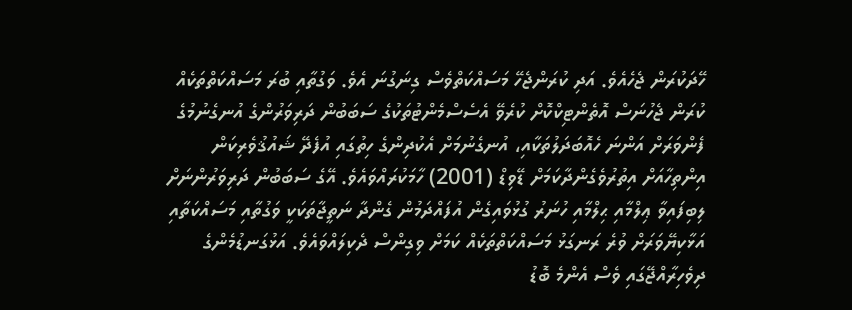ހޭދަކުރަން ޖެހެއެވެ. އަދި ކުރަންޖެހޭ މަސައްކަތްވެސް ގިނަގުނަ އެވެ. ވަގުތާއި ބުރަ މަސައްކަތްތަކެއް ކުރަން ޖެހުނަސް އޮތެންޓިކްކޮށް ކުރެވޭ އެސެސްމެންޓުތަކުގެ ސަބަބުން ދަރިވަރުންގެ އުނގެނުމުގެ ފެންވަރަށް އަންނަ ހެއޮބަދަލުތަކާއި، އުނގެނުމަށް އެކުދިންގެ ހިތުގައި އުފެދޭ ޝައުޤުވެރިކަން އިންތިހާއަށް އިތުރުވެގެންދާކަމަށް ޑޭވިޑް (2001) ހާމަކުރައްވައެވެ. އޭގެ ސަބަބުން ދަރިވަރުންނަށް ލިބިފައިވާ ޢިލްމާއި ޙިލްމާއި ހުނަރު ގުޅުވައިގެން އުފައްދަމުން ގެންދާ ނަތީޖާތަކަކީ ވަގުތާއި މަސައްކަތާއި އަޅާކިޔޭވަރަށް ވުރެ ރަނގަޅު މަސައްކަތްތަކެއް ކަމަށް ވިގިންސް ދެކިލައްވައެވެ. އަޅުގަނޑުމެންގެ ދިވެހިރާއްޖޭގައި ވެސް އެންމެ ބޮޑު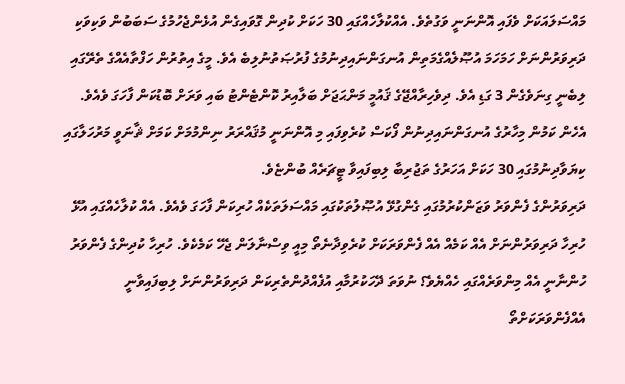މައްސަލައަކަށް ވެފައި އޮންނަނީ ވަގުތެވެ. އެއްކުލާހެއްގައި 30 ހަކަށް ކުދިން ގޮވައިގެން އުޅެންޖެހުމުގެ ސަބަބުން ވަކިވަކި ދަރިވަރުންނަށް ހަމަހަމަ އުޞޫލެއްގެމަތިން އުނގަންނައިދިނުމުގެ ފުރުޞަތުނުލިބެ އެވެ. މީގެ އިތުރުން ހަފްތާއެއްގެ ތެރޭގައި ލިބެނީ ގިނަވެގެން 3 ގަޑި އެވެ. ދިވެހިރާއްޖޭގެ ޤައުމީ މަންޙަޖަށް ބަލާއިރު ކޮންޓެންޓު ބައި ވަރަށް ބޮޑުކަން ފާހަގަ ވެއެވެ. އެހެން ކަމުން މިހާރުގެ އުނގަންނައިދިނުން ފޯކަސް ކުރެވިފައި މި އޮންނަނީ މުޤައްރަރު ނިންމުމަށް ކަމަށް ޘާނަވީ މަރުހަލާގައި ކިޔަވާދިނުމުގައި 30 ހަކަށް އަހަރުގެ ތަޖުރިބާ ލިބިފައިވާ ޓީޗަރެއް ބުންޏެވެ.
ދަރިވަރުންގެ ފެންވަރު ވަޒަންކުރުމުގައި ގެންގުޅޭ އުޞޫލުތަކުގައި މައްސަލަތަކެއް ހުރިކަން ފާހަގަ ވެއެވެ. އެއް ކުލާހެއްގައި އުޅޭ ހުރިހާ ދަރިވަރުންނަށް އެއް ކަމެއް އެއް ފެންވަރަކަށް ކުރެވިދާނެތޯ މިއީ ވިސްނާލަން ޖެހޭ ކަމެކެވެ. ހުރިހާ ކުދިންގެ ފެންވަރު ހުންނާނީ އެއް މިންވަރެއްގައި ހެއްޔެވެ؟ ނުވަތަ ދޭހަކުރުމާއި އުފެއްދުންތެރިކަން ދަރިވަރުންނަށް ލިބިފައިވާނީ އެއްފެންވަރަކަށްތޯ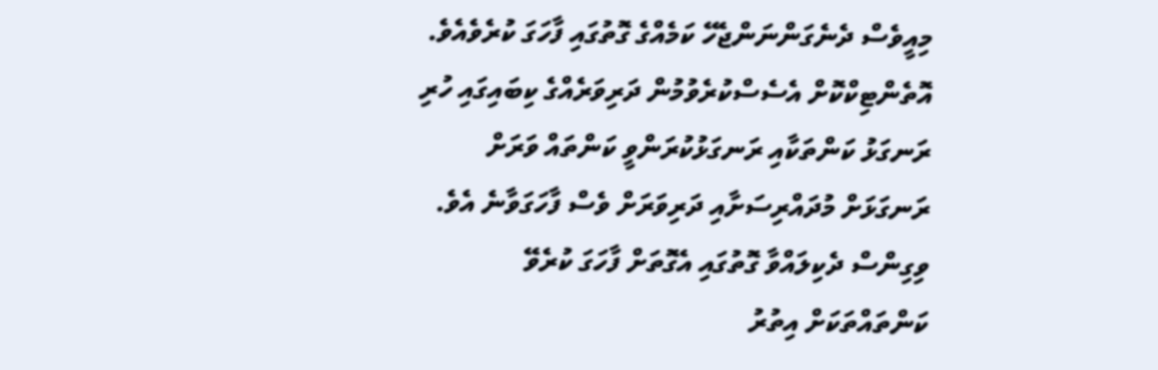މިއީވެސް ދެނެގަންނަންޖެހޭ ކަމެއްގެ ގޮތުގައި ފާހަގަ ކުރެވެއެވެ. އޮތެންޓިކްކޮށް އެސެސްކުރެވުމުން ދަރިވަރެއްގެ ކިބައިގައި ހުރި ރަނގަޅު ކަންތަކާއި ރަނގަޅުކުރަންވީ ކަންތައް ވަރަށް ރަނގަޅަށް މުދައްރިސަށާއި ދަރިވަރަށް ވެސް ފާހަގަވާނެ އެވެ. ވިގިންސް ދެކިލައްވާ ގޮތުގައި އެގޮތަށް ފާހަގަ ކުރެވޭ ކަންތައްތަކަށް އިތުރު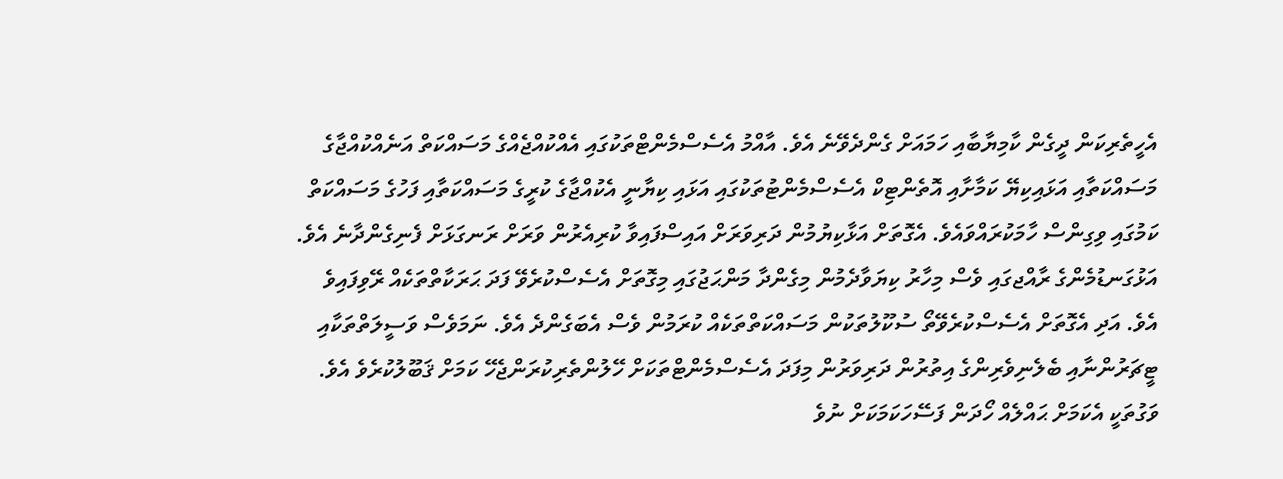އެހީތެރިކަން ދީގެން ކާމިޔާބާއި ހަމައަށް ގެންދެވޭނެ އެވެ. އާއްމު އެސެސްމެންޓްތަކުގައި އެއްކުއްޖެއްގެ މަސައްކަތް އަނެއްކުއްޖާގެ މަސައްކަތާއި އަޅައިކިޔޭ ކަމާށާއި އޮތެންޓިކް އެސެސްމެންޓުތަކުގައި އަޅައި ކިޔާނީ އެކުއްޖާގެ ކުރީގެ މަސައްކަތާއި ފަހުގެ މަސައްކަތް ކަމުގައި ވިގިންސް ހާމަކުރައްވައެވެ. އެގޮތަށް އަޅާކިޔުމުން ދަރިވަރަށް އައިސްފައިވާ ކުރިއެރުން ވަރަށް ރަނގަޅަށް ފެނިގެންދާނެ އެވެ. އަޅުގަނޑުމެންގެ ރާއްޖގައި ވެސް މިހާރު ކިޔަވާދެމުން މިގެންދާ މަންޙަޖުގައި މިގޮތަށް އެސެސްކުރެވޭ ފަދަ ޙަރަކާތްތަކެއް ރޭވިފައިވެ އެވެ. އަދި އެގޮތަށް އެސެސްކުރެވޭތޯ ސުކޫލުތަކުން މަސައްކަތްތަކެއް ކުރަމުން ވެސް އެބަގެންދެ އެވެ. ނަމަވެސް ވަސީލަތްތަކާއި ޓީޗަރުންނާއި ބެލެނިވެރިންގެ އިތުރުން ދަރިވަރުން މިފަދަ އެސެސްމެންޓްތަކަށް ހޭލުންތެރިކުރަންޖެހޭ ކަމަށް ޤަބޫލުކުރެވެ އެވެ. ވަގުތަކީ އެކަމަށް ޙައްލެއް ހޯދަން ފަސޭހަކަމަކަށް ނުވެ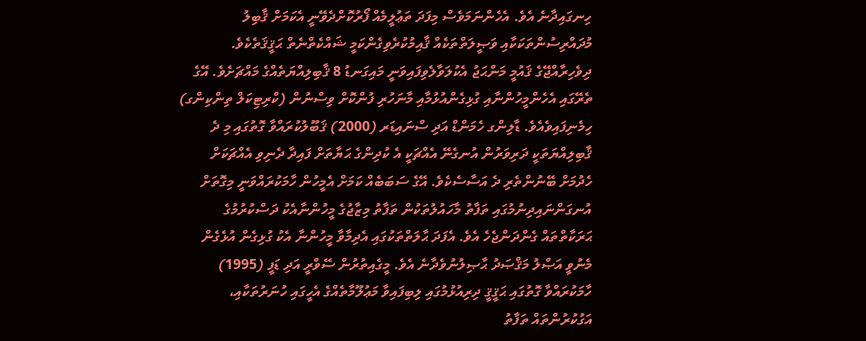ހިނގައިދާނެ އެވެ. އެހެންނަމަވެސް މިފަދަ ތަޢުލީމެއް ފޯރުކޮށްދެވޭނީ އެކަމަށް ޤާބިލު މުދައްރިސުންތަކަކާއި ވަޞީލަތްތަކެއް ޤާއިމުކުރެވިގެންކަމީ ޝައްކެތްނެތް ޙަޤީޤަތެކެވެ.
ދިވެހިރާއްޖޭގެ ޤައުމީ މަންޙަޖު އެކުލަވާލެވިފައިވަނީ މައިގަނޑު 8 ޤާބިލިއްޔަތެއްގެ މައްޗަށެވެ. އޭގެ ތެރޭގައި އެހެންމީހުންނާއި ގުޅިގެންއުޅުމާއި މާނަހުރި ފުންކޮށް ވިސްނުން (ކްރިޓިކަލް ތިންކިންގ) ހިމެނިފައިވެއެވެ. ޑާލިންގ ހެމަންޑް އަދި ސްނައިޑަރ (2000) ޤަބޫލުކުރައްވާ ގޮތުގައި މި ދެ ޤާބިލިއްޔަތަކީ ދަރިވަރުން އުނގެނޭ އެއްޗަކީ އެ ކުދިންގެ ޙަޔާތަށް ފައިދާ ދެނިވި އެއްޗަކަށް ހެދުމަށް ބޭނުންތެރި ދެ އަސާސެކެވެ. އޭގެ ސަބަބެއް ކަމަށް އެމީހުން ހާމަކުރައްވަނީ މިގޮތަށް އުނގަންނައިދިނުމުގައި ތަފާތު މާހައުލުތަކުން ތަފާތު މިޒާޖުގެ މީހުންނާއެކު ދަސްކުރުމުގެ ޙަރަކާތްތައް ގެންދަންޖެހެ އެވެ. އެފަދަ ޙާލަތްތަކުގައި އެދިމާވާ މީހުންނާ އެކު ގުޅިގެން އުޅެގެން މެނުވީ އަޞްލު މަޤްޞަދު ޙާޞިލުނުވެދާނެ އެވެ. މީގެއިތުރުން ސޭވްރީ އަދި ޑަފީ (1995) ހާމަކުރައްވާ ގޮތުގައި ޙަޤީޤީ ދިރިއުޅުމުގައި ލިބިފައިވާ މަޢުލޫމާތެއްގެ އެހީގައި ހުނަރުތަކާއި، އަގުކުރުންތައް ތަފާތު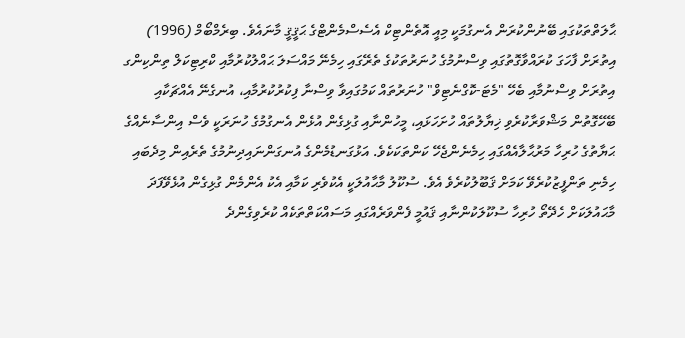ޙާލަތްތަކުގައި ބޭނުންކުރަން އެނގުމަކީ މިއީ އޮތެންޓިކް އެސެސްމެންޓްގެ ޙަޤީޤީ މާނައެވެ. ބިރެމްބޯމް (1996) އިތުރަށް ފާހަގަ ކުރައްވާގޮތުގައި ވިސްނުމުގެ ހުނަރުތަކުގެ ތެރޭގައި ހިމެނޭ މައްސަލަ ޙައްލުކުރުމާއި ކްރިޓިކަލް ތިންކިންގ އިތުރަށް ވިސްނުމާއި ބެހޭ "މެޓަ-ކޮގްނެޓިވް" ހުނަރުތައް ކަމުގައިވާ ވިސްނާ ފިކުރުކުރުމާއި، އުނގެނޭ އެއްޗަކާއި ބޭހޭގޮތުން މަޝްވަރާކުރެވި ޚިޔާލުތައް ހުށަހަޅައި، މީހުންނާއި ގުޅިގެން އުޅެން އެނގުމުގެ ހުނަރަކީ ވެސް އިންސާނެއްގެ ޙަޔާތުގެ ހުރިހާ މަރުޙާލާއެއްގައި ހިމެނެންޖެހޭ ކަންތަކަކެވެ. އަޅުގަނޑުމެންގެ އުނގަންނައިދިނުމުގެ ތެރެއިން މިދެބައި ހިމެނި ތަންފީޒުކުރެވޭ ކަމަށް ޤަބޫލުކުރެވެ އެވެ. ސުކޫލު މާޙާއުލަކީ އެކުވެރި ކަމާއި އެކު އެންމެން ގުޅިގެން އުޅެވޭފަދަ މާޙައުލަކަށް ހެދޭތޯ ހުރިހާ ސުކޫލަކުންނާއި ޤައުމީ ފެންވަރެއްގައި މަސައްކަތްތަކެއް ކުރެވިގެންދެ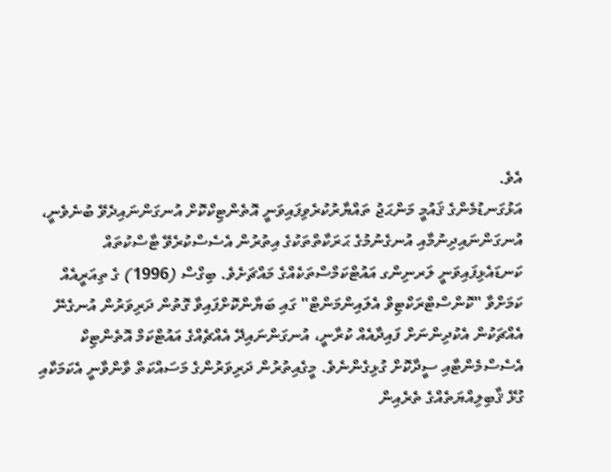އެވެ.
އަޅުގަނޑުމެންގެ ޤައުމީ މަންޙަޖު ތައްޔާރުކުރެވިފައިވަނީ އޮތެންޓިކްކޮށް އުނގަންނައިދެވޭ ބުނެވެނީ، އުނގަންނައިދިނުމާއި އުނގެނުމުގެ ޙަރަކާތްތަކުގެ އިތުރުން އެސެސްކުރެވޭ ޓާސްކުތައް ކަނޑައެޅިފައިވަނީ ލަރނިންގ އައުޓްކަމްސްތަކެއްގެ މައްޗަށެވެ. ބިގްސް (1996) ގެ ތިއަރީއެއް ކަމަށްވާ "ކޮންސްޓްރަކްޓިވް އެލައިންމަންޓް" ގައި ބަޔާންކޮށްފައިވާ ގޮތުން ދަރިވަރުން އުނގެނޭ އެއްޗަކުން އެކުދިންނަށް ފައިދާއެއް ކުރާނީ، އުނގަންނައިދޭ އެއްޗެއްގެ އައުޓްކަމް އޮތެންޓިކް އެސެސްމެންޓާއި ސީދާކޮށް ގުޅިގެންނެވެ. މީގެއިތުރުން ދަރިވަރުންގެ މަސައްކަތް ވާންވާނީ އެކަމަކާއި ގުޅޭ ޤާބިލިއްޔަތެއްގެ ތެރެއިން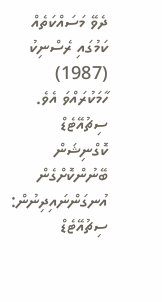ދެވޭ މަސައްކަތެއް ކަމުގައި ރެސްނިކު (1987) ހާމަކުރައްވަ އެވެ.
ސިޗުއޭޓެޑް ކޮގްނިޝަން ބޭނުންކޮށްގެން އުނގަންނައިދިނުން:
ސިޗުއޭޓެޑް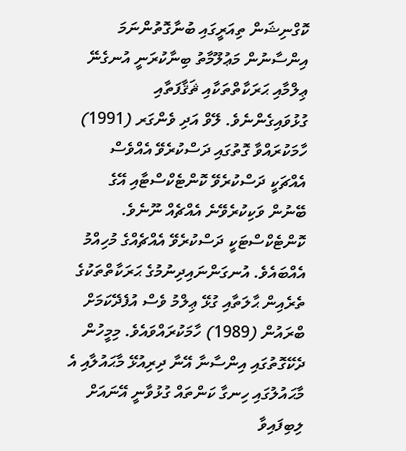ކޮގްނިޝަން ތިއަރީގައި ބުނާގޮތުންނަމަ އިންސާނުން މަޢުލޫމާތު ބިނާކުރަނީ އުނގެނޭ ޢިލްމާއި ޙަރަކާތްތަކާއި ޘަޤާފަތާއި ގުޅުވައިގެންނެވެ. ލޭވް އަދި ވެންގަރ (1991) ހާމަކުރައްވާ ގޮތުގައި ދަސްކުރެވޭ އެއްވެސް އެއްޗަކީ ދަސްކުރެވޭ ކޮންޓެކްސްޓާއި އޭގެ ބޭނުން ވަކިކުރެވޭނެ އެއްޗެއް ނޫނެވެ. ކޮންޓެކްސްޓަކީ ދަސްކުރެވޭ އެއްޗެއްގެ މުހިއްމު އެއްބައެވެ. އުނގަންނައިދިނުމުގެ ޙަރަކާތްތަކުގެ ތެރެއިން ޙާލަތާއި ގުޅޭ ޢިލްމު ވެސް އުފެދޭކަމަށް ބްރައުން (1989) ހާމަކުރައްވައެވެ. މިމީހުން ދެކޭގޮތުގައި އިންސާނާ އޭނާ ދިރިއުޅޭ މާޙައުލާއި އެ މާޙައުލުގައި ހިނގާ ކަންތައް ގުޅުވާނީ އޭނައަށް ލިބިފައިވާ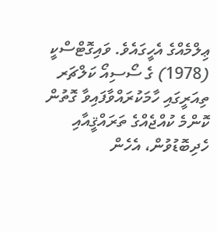ޢިލްމެއްގެ އެހީގައެވެ. ވައިގޮޓްސްކީ (1978) ގެ ސޯސިއޯ ކަލްޗަރ ތިއަރީގައި ހާމަކުރައްވާފައިވާ ގޮތުން ކޮންމެ ކުއްޖެއްގެ ތަރައްޤީއާއި ހެދިބޮޑުވުން، އެހެން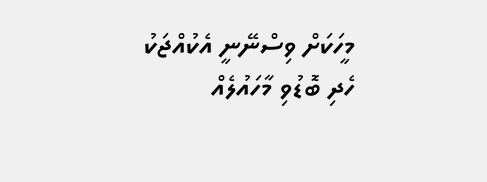މީހަކަށް ވިސްނޭނީ އެކުއްޖަކު ހެދި ބޮޑުވި މާހައުލެއް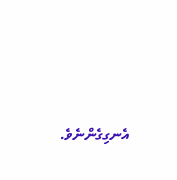އެނގިގެންނެވެ.